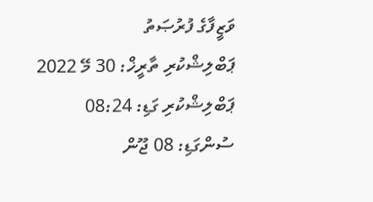ވަޒީފާގެ ފުރުޞަތު
ޕަބްލިޝްކުރި ތާރީޚް: 30 މޭ 2022
ޕަބްލިޝްކުރި ގަޑި: 08:24
ސުންގަޑި: 08 ޖޫން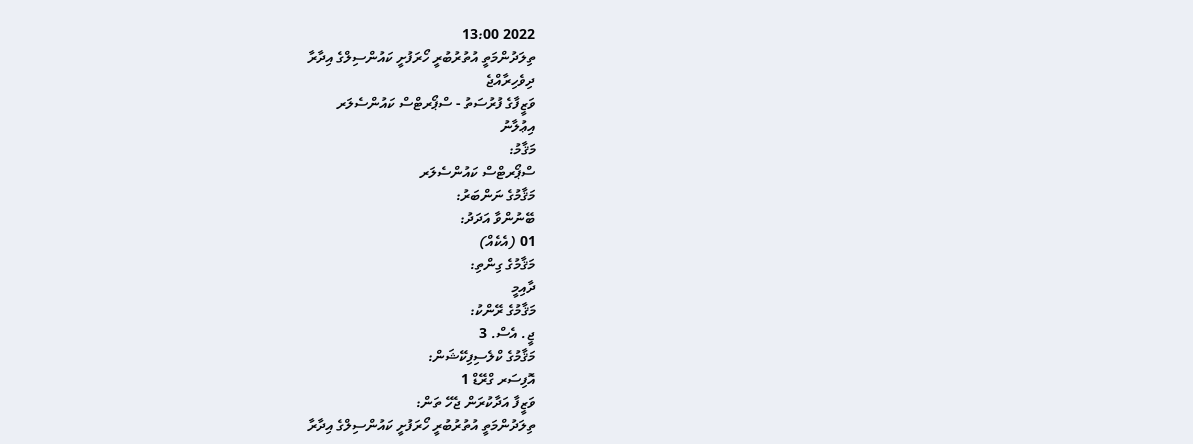2022 13:00
ތިލަދުންމަތީ އުތުރުބުރީ ހޯރަފުށީ ކައުންސިލްގެ އިދާރާ
ދިވެހިރާއްޖެ
ވަޒީފާގެ ފުރުސަތު - ސްޕޯރޓްސް ކައުންސެލަރ
އިޢުލާނު
މަޤާމު:
ސްޕޯރޓްސް ކައުންސެލަރ
މަޤާމުގެ ނަންބަރު:
ބޭނުންވާ އަދަދު:
01 (އެކެއް)
މަޤާމުގެ ގިންތި:
ދާއިމީ
މަޤާމުގެ ރޭންކު:
ޖީ. އެސް. 3
މަޤާމުގެ ކްލެސިފިކޭޝަން:
އޮފިސަރ ގްރޭޑް 1
ވަޒީފާ އަދާކުރަން ޖެހޭ ތަން:
ތިލަދުންމަތީ އުތުރުބުރީ ހޯރަފުށީ ކައުންސިލްގެ އިދާރާ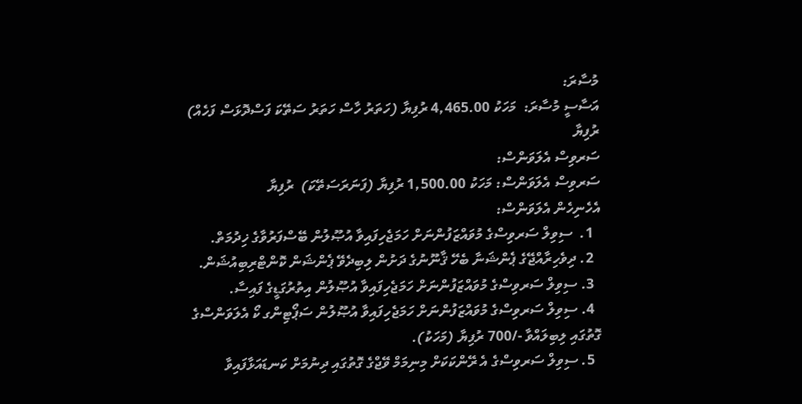މުސާރަ:
އަސާސީ މުސާރަ:  މަހަކު 4,465.00 ރުފިޔާ (ހަތަރު ހާސް ހަތަރު ސަތޭކަ ފަސްދޮޅަސް ފަހެއް) ރުފިޔާ
ސަރވިސް އެލަވަންސް:
ސަރވިސް އެލަވަންސް: މަހަކު 1,500.00 ރުފިޔާ (ފަނަރަސަތޭކަ)  ރުފިޔާ
އެހެނިހެން އެލަވަންސް:
  1.  ސިވިލް ސަރވިސްގެ މުވައްޒަފުންނަށް ހަމަޖެހިފައިވާ އުޞޫލުން ބޭސްފަރުވާގެ ޚިދުމަތް.
  2. ދިވެހިރާއްޖޭގެ ޕެންޝަނާ ބެހޭ ޤާނޫނުގެ ދަށުން ލިބިދެވޭ ޕެންޝަން ކޮންޓްރިބިއުޝަން.
  3. ސިވިލް ސަރވިސްގެ މުވައްޒަފުންނަށް ހަމަޖެހިފައިވާ އުޞޫލުން އިތުރުގަޑީގެ ފައިސާ.
  4. ސިވިލް ސަރވިސްގެ މުވައްޒަފުންނަށް ހަމަޖެހިފައިވާ އުޞޫލުން ސަޕޯޓިންގ ކޯ އެލަވަންސްގެ ގޮތުގައި ލިބިލައްވާ -/700 ރުފިޔާ (މަހަކު).
  5. ސިވިލް ސަރވިސްގެ އެ ރޭންކަކަށް މިނިމަމް ވޭޖްގެ ގޮތުގައި ދިނުމަށް ކަނޑައަޅާފައިވާ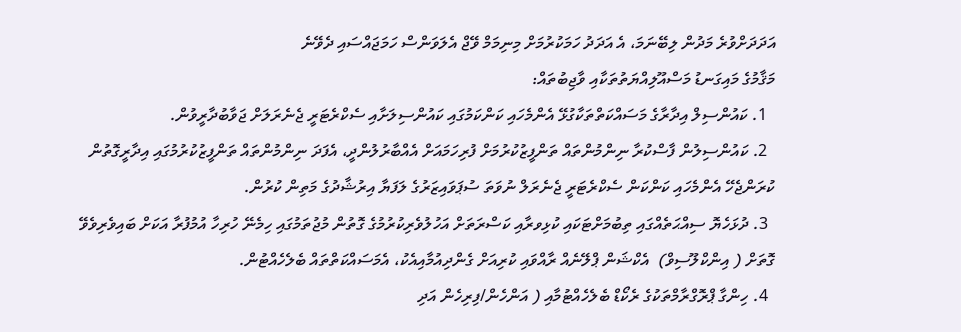އަދަދަށްވުރެ މަދުން ލިބޭނަމަ، އެ އަދަދު ހަމަކުރުމަށް މިނިމަމް ވޭޖް އެލަވަންސް ހަމަޖައްސައި ދެވޭނެ
މަޤާމުގެ މައިގަނޑު މަސްއޫލިއްޔަތުތަކާއި ވާޖިބުތައް:
  1. ކައުންސިލް އިދާރާގެ މަސައްކަތްތަކާގުޅޭ އެންމެހައި ކަންކަމުގައި ކައުންސިލަށާއި ސެކްރެޓަރީ ޖެނެރަލަށް ޖަވާބުދާރީވުން.
  2. ކައުންސިލުން ފާސްކުރާ ނިންމުންތައް ތަންފީޒުކުރުމަށް ފުރިހަމައަށް އެއްބާރުލުންދީ، އެފަދަ ނިންމުންތައް ތަންފީޒުކުރުމުގައި އިދާރީގޮތުން ކުރަންޖެހޭ އެންމެހައި ކަންކަން ސެކްރެޓަރީ ޖެނެރަލް ނުވަތަ ސުޕަވައިޒަރުގެ ލަފަޔާ އިރުޝާދުގެ މަތިން ކުރުން.
  3. ދުޅަހެޔޮ ސިއްޙަތެއްގައި ތިބުމަށްޓަކައި ކުޅިވރާއި ކަސްރަތަށް އަހުލުވެރިކުރުމުގެ ގޮތުން މުޖުތަމުގައި ހިމެނޭ ހުރިހާ އުމުފުރާ އަކަށް ބައިވެރިވެވޭ ގޮތަށް ( އިންކްލޫސިވް)  އެކްޝަން ޕްލޭނެއް ރާއްވައި ކުރިއަށް ގެންދިއުމާއިއެކު، އެމަސައްކަތްތައް ބެލެހެއްޓުން.
  4. ހިންގާ ޕްރޮގްރާމްތަކުގެ ރެކޯޑް ބެލެހެއްޓުމާއި ( އަންހެން/ފިރިހެން އަދި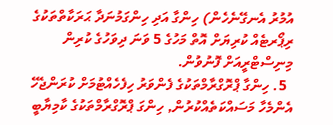އުމުރު އެނގޭނެހެން) ހިންގާ އަދި ހިންގަމުނަދާ ޙަރަކާތްތަކުގެ ރިޕޯރޓެއް ކުރިޔަށް އޮތް މަހުގެ 5 ވަނަ ދިވަހުގެ ކުރިން މިނިސްޓްރީއަށް ފޮނުވުން.
  5. ހިންގާ ޕްރޮގްރާމްތަކުގެ ފެންވަރު ހިފެހެއްޓުމަށް ކުރަންޖެހޭ އެންމެހާ މަސައްކަތެއްކުރުން, ހިންގަ ޕްރޮގްރާމްތަކުގެ ކާމިޔާބީ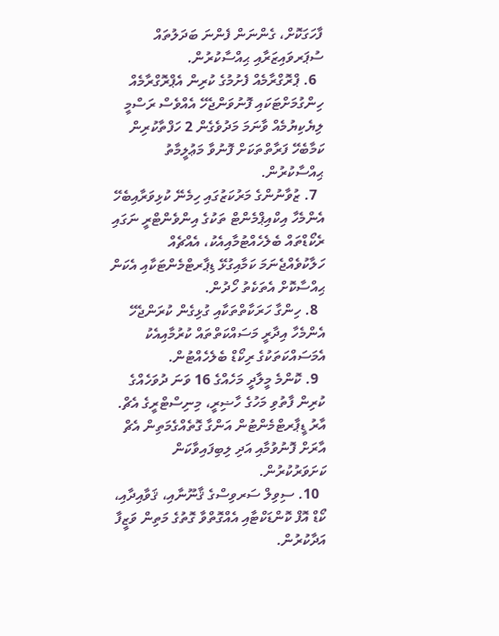ފާހަގަކޮށް، ގެންނަން ފެންނަ ބަދަލުތައް ސުޕަރވައިޒަރާއި ޙިއްސާކުރުން.
  6. ޕްރޮގްރާމެއް ފެށުމުގެ ކުރިން އެޕްރޮގްރާމެއް ހިންގުމަށްޓަކައި ފޮނުވަންޖެހޭ އެއްވެސް ރަސްމީ ލިޔެކިޔުމެއް ވާނަމަ މަދުވެގެން 2 ހަފްތާކުރިން ކަމާބެހޭ ފަރާތްތަކަށް ފޮނުވާ މަޢުލީމާތު ޙިއްސާކުރުން.
  7. ޒުވާނުންގެ މަރުކަޒުގައި ހިމެނޭ ކުޅިވަރާއިބެހޭ އެންމެހާ އިކްއިޕްމެންޓް ތަކުގެ އިންވެންޓްރީ ނަގައި ރެކޯޑްތައް ބެލެހެއްޓުމާއިއެކު، އެއްޗެއް ހަލާކުވެއްޖެނަމަ ކަމާއިގުޅޭ ޑިޕާރޓްމެންޓަކާއި އެކަން ޙިއްސާކޮށް އެތަކެތު ހޯދުން.
  8. ހިންގާ ހަރަކާތްތަކާއި ގުޅިގެން ކުރަންޖެހޭ އެންމެހާ އިދާރީ މަސައްކަތްތައް ކުރުމާއިއެކު އެމަސައްކަތަކުގެ ރިކޯޑް ބެލެހެއްޓުން.
  9. ކޮންމެ މީލާދީ މަހެއްގެ 16 ވަނަ ދުވަހެއްގެ ކުރިން ފާތުވި މަހުގެ ހާޟިރީ، މިނިސްޓްރީގެ އެޗް. އާރު ޑީޕާރޓްމެންޓުން އަންގާ ގޮތެއްގެމަތިން އެޗް އާރަށް ފޮނުވުމާއި އަދި ލިބިފައިވާކަން ކަށަވަރުކުރުން.
  10. ސިވިލް ސަރވިސްގެ ޤާނޫނާއި، ޤަވާއިދާއި، ކޯޑް އޮފް ކޮންޑަކްޓާއި އެއްގޮތްވާ ގޮތުގެ މަތިން ވަޒީފާ އަދާކުރުން.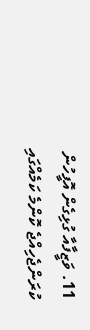11. ވަޒީފާއާ ގުޅިގެން އޮފީހުން ކުރަންޖެހިއްޖެ ކޮންމެ ކަމެއްގައި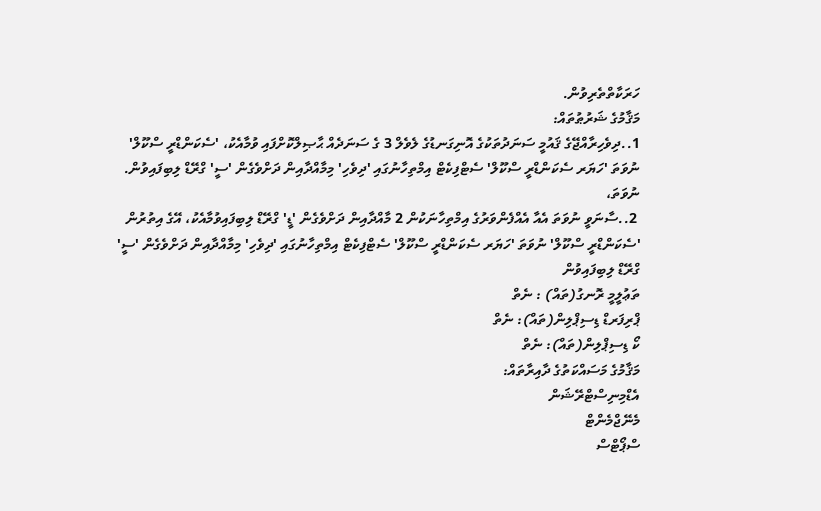ހަރަކާތްތެރިވުން.
މަޤާމުގެ ޝަރުޠުތައް:
1..ދިވެހިރާއްޖޭގެ ޤައުމީ ސަނަދުތަކުގެ އޮނިގަނޑުގެ ލެވެލް 3 ގެ ސަނަދެއް ޙާޞިލްކޮށްފައި ވުމާއެކު، 'ސެކަންޑްރީ ސްކޫލް' ނުވަތަ 'ހަޔަރ ސެކަންޑްރީ ސްކޫލް' ސެޓްފިކެޓް އިމްތިހާނުގައި 'ދިވެހި' މިމާއްދާއިން ދަށްވެގެން 'ސީ' ގްރޭޑް ލިބިފައިވުން. ނުވަތަ،
 2..ސާނަވީ ނުވަތަ އެއާ އެއްފެންވަރުގެ އިމްތިހާނަކުން 2 މާއްދާއިން ދަށްވެގެން 'ޑީ' ގްރޭޑް ލިބިފައިވުމާއެކު، އޭގެ އިތުރުން 'ސެކަންޑްރީ ސްކޫލް' ނުވަތަ 'ހަޔަރ ސެކަންޑްރީ ސްކޫލް' ސެޓްފިކެޓް އިމްތިހާނުގައި 'ދިވެހި' މިމާއްދާއިން ދަށްވެގެން 'ސީ' ގްރޭޑް ލިބިފައިވުން
ތަޢުލީމީ ރޮނގު(ތައް) : ނެތް
ޕްރިފަރޑް ޑިސިޕްލިން(ތައް): ނެތް
ކޯ ޑިސިޕްލިން(ތައް): ނެތް
މަޤާމުގެ މަސައްކަތުގެ ދާއިރާތައް:
އެޑްމިނިސްޓްރޭޝަން
މެނޭޖްމެންޓް
ސްޕޯޓްސް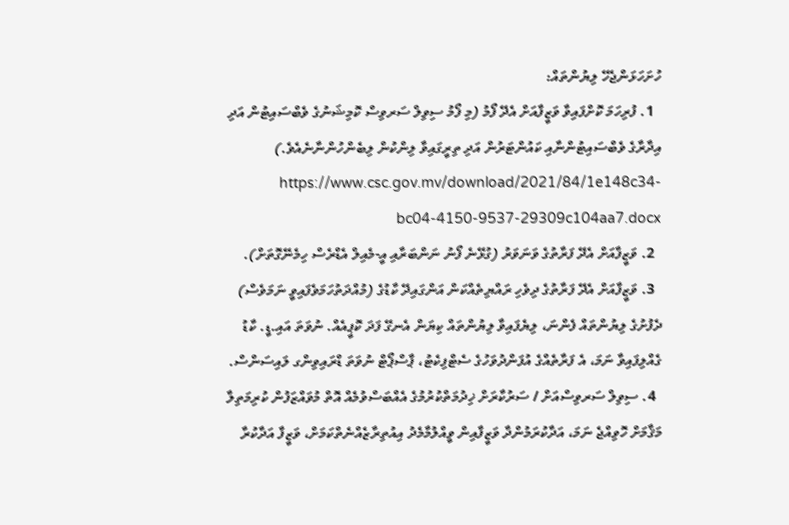ހުށަހަޅަންޖެހޭ ލިޔުންތައް:
  1. ފުރިހަމަ ކޮށްފައިވާ ވަޒީފާއަށް އެދޭ ފޯމު (މި ފޯމު ސިވިލް ސަރވިސް ކޮމިޝަނުގެ ވެބްސައިޓުން އަދި އިދާރާގެ ވެބްސައިޓުންނާއި ކައުންޓަރުން އަދި ތިރީގައިވާ ލިންކުން ލިބެންހުންނާނެއެވެ.)  https://www.csc.gov.mv/download/2021/84/1e148c34-bc04-4150-9537-29309c104aa7.docx
  2. ވަޒީފާއަށް އެދޭ ފަރާތުގެ ވަނަވަރު (ގުޅޭނެ ފޯނު ނަންބަރާއި އީ-މެއިލް އެޑްރެސް ހިމެނޭގޮތަށް).
  3. ވަޒީފާއަށް އެދޭ ފަރާތުގެ ދިވެހި ރައްޔިތެއްކަން އަންގައިދޭ ކާޑުގެ (މުއްދަތުހަމަވެފައިވީ ނަމަވެސް) ދެފުށުގެ ލިޔުންތައް ފެންނަ، ލިޔެފައިވާ ލިޔުންތައް ކިޔަން އެނގޭ ފަދަ ކޮޕީއެއް. ނުވަތަ އައި.ޑީ. ކާޑު ގެއްލިފައިވާ ނަމަ، އެ ފަރާތެއްގެ އުފަންދުވަހުގެ ސެޓްފިކެޓު، ޕާސްޕޯޓް ނުވަތަ ޑްރައިވިންގ ލައިސަންސް.
  4. ސިވިލް ސަރވިސްއަށް / ސަރުކާރަށް ޚިދުމަތްކުރުމުގެ އެއްބަސްވުމެއް އޮތް މުވައްޒަފުން ކުރިމަތިލާ މަޤާމަށް ހޮވިއްޖެ ނަމަ، އަދާކުރަމުންދާ ވަޒީފާއިން ވީއްލުމާމެދު އިއުތިރާޒެއްނެތްކަމަށް، ވަޒީފާ އަދާކުރާ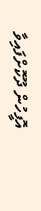އޮފީހުން ދޫކޮށްފައިވާ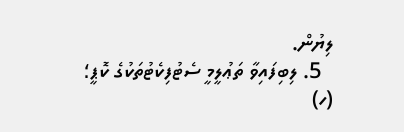ލިޔުން.
  5. ލިބިފައިވާ ތަޢުލީމީ ސެޓުފިކެޓުތަކުގެ ކޮޕީ؛
(ހ)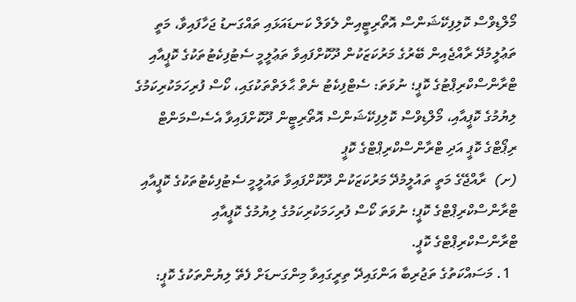މޯލްޑިވްސް ކޮލިފިކޭޝަންސް އޮތޯރިޓީއިން ލެވަލް ކަނޑައަޅައި ތައްގަނޑު ޖަހާފައިވާ، މަތީ ތަޢުލީމުދޭ ރާއްޖެއިން ބޭރުގެ މަރުކަޒަކުން ދޫކޮށްފައިވާ ތަޢުލީމީ ސެޓުފިކެޓުތަކުގެ ކޮޕީއާއި ޓްރާންސްކްރިޕްޓުގެ ކޮޕީ؛ ނުވަތަ: ސެޓްފިކެޓު ނެތް ޙާލަތްތަކުގައި، ކޯސް ފުރިހަމަކުރިކަމުގެ ލިޔުމުގެ ކޮޕީއާއި، މޯލްޑިވްސް ކޮލިފިކޭޝަންސް އޮތޯރިޓީން ދޫކޮށްފައިވާ އެސެސްމަންޓް ރިޕޯޓްގެ ކޮޕީ އަދި ޓްރާންސްކްރިޕްޓްގެ ކޮޕީ
(ށ)  ރާއްޖޭގެ މަތީ ތައުލީމުދޭ މަރުކަޒަކުން ދޫކޮށްފައިވާ ތައުލީމީ ސެޓުފިކެޓުތަކުގެ ކޮޕީއާއި ޓްރާންސްކްރިޕްޓްގެ ކޮޕީ؛ ނުވަތަ ކޯސް ފުރިހަމަކުރިކަމުގެ ލިޔުމުގެ ކޮޕީއާއި ޓްރާންސްކްރިޕްޓްގެ ކޮޕީ.
  1. މަސައްކަތުގެ ތަޖުރިބާ އަންގައިދޭ ތިރީގައިވާ މިންގަނޑަށް ފެތޭ ލިޔުންތަކުގެ ކޮޕީ: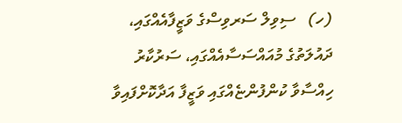(ހ)   ސިވިލް ސަރވިސްގެ ވަޒީފާއެއްގައި، ދައުލަތުގެ މުއައްސަސާއެއްގައި، ސަރުކާރު ހިއްސާވާ ކުންފުންޏެއްގައި ވަޒީފާ އަދާކޮށްފައިވާ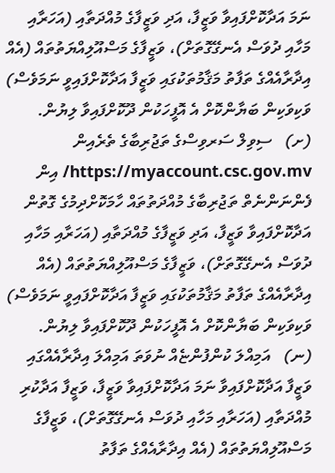ނަމަ އަދާކޮށްފައިވާ ވަޒީފާ، އަދި ވަޒީފާގެ މުއްދަތާއި (އަހަރާއި މަހާއި ދުވަސް އެނގޭގޮތަށް)، ވަޒީފާގެ މަސްއޫލިއްޔަތުތައް (އެއް އިދާރާއެއްގެ ތަފާތު މަޤާމުތަކުގައި ވަޒީފާ އަދާކޮށްފައިވީ ނަމަވެސް) ވަކިވަކިން ބަޔާންކޮށް އެ އޮފީހަކުން ދޫކޮށްފައިވާ ލިޔުން.
(ށ)   ސިވިލް ސަރވިސްގެ ތަޖުރިބާގެ ތެރެއިން https://myaccount.csc.gov.mv/ އިން ފެންނަންނެތް ތަޖުރިބާގެ މުއްދަތުތައް ހާމަކޮށްދިމުގެ ގޮތުން އަދާކޮށްފައިވާ ވަޒީފާ، އަދި ވަޒީފާގެ މުއްދަތާއި (އަހަރާއި މަހާއި ދުވަސް އެނގޭގޮތަށް)، ވަޒީފާގެ މަސްއޫލިއްޔަތުތައް (އެއް އިދާރާއެއްގެ ތަފާތު މަޤާމުތަކުގައި ވަޒީފާ އަދާކޮށްފައިވީ ނަމަވެސް) ވަކިވަކިން ބަޔާންކޮށް އެ އޮފީހަކުން ދޫކޮށްފައިވާ ލިޔުން.
(ނ)   އަމިއްލަ ކުންފުންޏެއް ނުވަތަ އަމިއްލަ އިދާރާއެއްގައި ވަޒީފާ އަދާކޮށްފައިވާ ނަމަ އަދާކޮށްފައިވާ ވަޒީފާ، ވަޒީފާ އަދާކުރި މުއްދަތާއި (އަހަރާއި މަހާއި ދުވަސް އެނގޭގޮތަށް)، ވަޒީފާގެ މަސްއޫލިއްޔަތުތައް (އެއް އިދާރާއެއްގެ ތަފާތު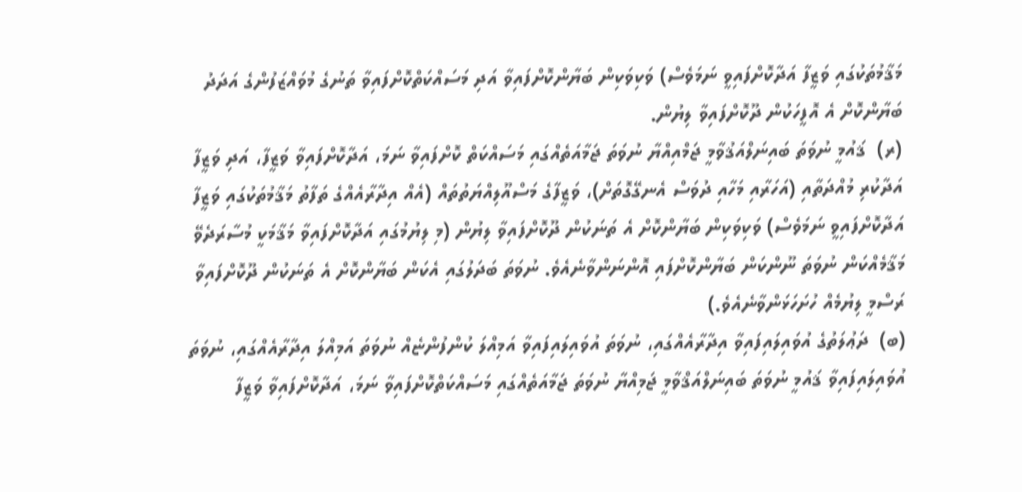މަޤާމުތަކުގައި ވަޒީފާ އަދާކޮށްފައިވީ ނަމަވެސް) ވަކިވަކިން ބަޔާންކޮށްފައިވާ އަދި މަސައްކަތްކޮށްފައިވާ ތަނުގެ މުވައްޒަފުންގެ އަދަދު ބަޔާންކޮށް އެ އޮފީހަކުން ދޫކޮށްފައިވާ ލިޔުން.
(ރ)  ޤައުމީ ނުވަތަ ބައިނަލްއަޤުވާމީ ޖަމްއިއްޔާ ނުވަތަ ޖަމާއަތެއްގައި މަސައްކަތް ކޮށްފައިވާ ނަމަ، އަދާކޮށްފައިވާ ވަޒީފާ، އަދި ވަޒީފާ އަދާކުރި މުއްދަތާއި (އަހަރާއި މަހާއި ދުވަސް އެނގޭގޮތަށް)، ވަޒީފާގެ މަސްއޫލިއްޔަތުތައް (އެއް އިދާރާއެއްގެ ތަފާތު މަޤާމުތަކުގައި ވަޒީފާ އަދާކޮށްފައިވީ ނަމަވެސް) ވަކިވަކިން ބަޔާންކޮށް އެ ތަނަކުން ދޫކޮށްފައިވާ ލިޔުން (މި ލިޔުމުގައި އަދާކޮށްފައިވާ މަޤާމަކީ މުސާރަދެވޭ މަޤާމެއްކަން ނުވަތަ ނޫންކަން ބަޔާންކޮށްފައި އޮންނަންވާނެއެވެ. ނުވަތަ ބަދަލުގައި އެކަން ބަޔާންކޮށް އެ ތަނަކުން ދޫކޮށްފައިވާ ރަސްމީ ލިޔުމެއް ހުށަހަޅަންވާނެއެވެ.)
(ބ)  ދަޢުލަތުގެ އުވައިލައިފައިވާ އިދާރާއެއްގައި، ނުވަތަ އުވައިލައިފައިވާ އަމިއްލަ ކުންފުންޏެއް ނުވަތަ އަމިއްލަ އިދާރާއެއްގައި، ނުވަތަ އުވައިލައިފައިވާ ޤައުމީ ނުވަތަ ބައިނަލްއަޤްވާމީ ޖަމިއްޔާ ނުވަތަ ޖަމާއަތެއްގައި މަސައްކަތްކޮށްފައިވާ ނަމަ، އަދާކޮށްފައިވާ ވަޒީފާ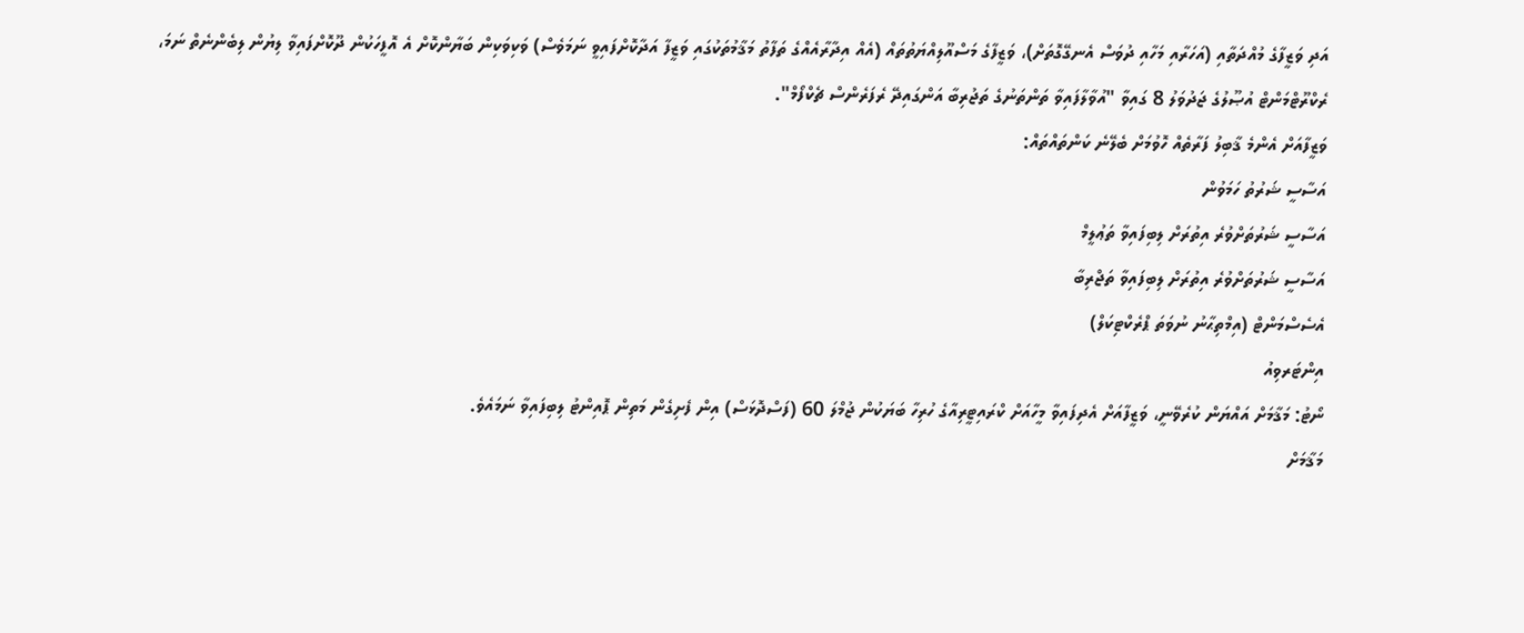އަދި ވަޒީފާގެ މުއްދަތާއި (އަހަރާއި މަހާއި ދުވަސް އެނގޭގޮތަށް)، ވަޒީފާގެ މަސްއޫލިއްޔަތުތައް (އެއް އިދާރާއެއްގެ ތަފާތު މަޤާމުތަކުގައި ވަޒީފާ އަދާކޮށްފައިވީ ނަމަވެސް) ވަކިވަކިން ބަޔާންކޮށް އެ އޮފީހަކުން ދޫކޮށްފައިވާ ލިޔުން ލިބެންނެތް ނަމަ، ރެކްރޫޓްމަންޓް އުޞޫލުގެ ޖަދުވަލު 8 ގައިވާ "އުވާލާފައިވާ ތަންތަނުގެ ތަޖުރިބާ އަންގައިދޭ ރެފަރެންސް ޗެކްފޯމް".
ވަޒީފާއަށް އެންމެ ޤާބިލު ފަރާތެއް ހޮވުމަށް ބެލޭނެ ކަންތައްތައް:
އަސާސީ ޝަރުތު ހަމަވުން
އަސާސީ ޝަރުތަށްވުރެ އިތުރަށް ލިބިފައިވާ ތަޢުލީމް
އަސާސީ ޝަރުތަށްވުރެ އިތުރަށް ލިބިފައިވާ ތަޖްރިބާ
އެސެސްމަންޓް (އިމްތިޙާނު ނުވަތަ ޕްރެކްޓިކަލް)
އިންޓަރވިއު
ނޯޓު: މަޤާމަށް އައްޔަން ކުރެވޭނީ، ވަޒީފާއަށް އެދިފައިވާ މީހާއަށް ކްރައިޓީރިއާގެ ހުރިހާ ބަޔަކުން ޖުމްލަ 60 (ފަސްދޮޅަސް) އިން ފެށިގެން މަތިން ޕޮއިންޓު ލިބިފައިވާ ނަމައެވެ.
މަޤާމަށް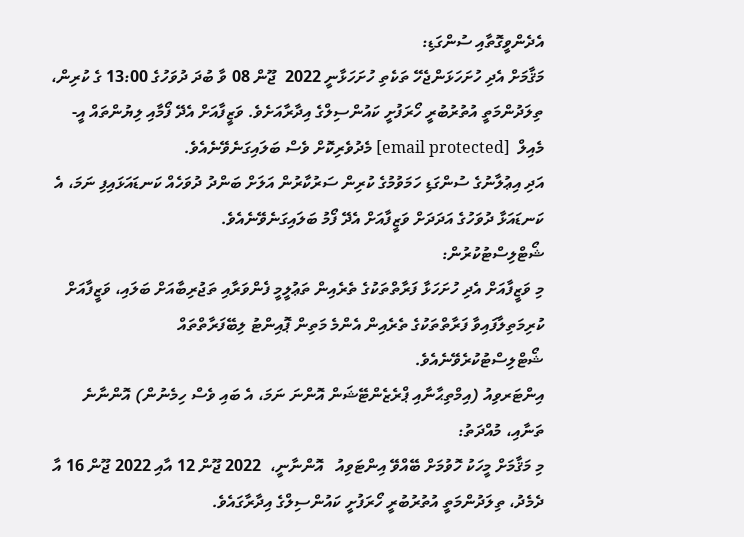އެދެންވީގޮތާއި ސުންގަޑި:
މަޤާމަށް އެދި ހުށަހަޅަންޖެހޭ ތަކެތި ހުށަހަޅާނީ 2022  ޖޫން 08 ވާ ބުދަ ދުވަހުގެ 13:00 ގެ ކުރިން، ތިލަދުންމަތީ އުތުރުބުރީ ހޯރަފުށީ ކައުންސިލްގެ އިދާރާއަށެވެ. ވަޒީފާއަށް އެދޭ ފޯމާއި ލިޔުންތައް އީ-މެއިލް  [email protected] މެދުވެރިކޮށް ވެސް ބަލައިގަނެވޭނެއެވެ.
އަދި އިޢުލާނުގެ ސުންގަޑި ހަމަވުމުގެ ކުރިން ސަރުކާރުން އަލަށް ބަންދު ދުވަހެއް ކަނޑައަޅައިފި ނަމަ، އެ ކަނޑައަޅާ ދުވަހުގެ އަދަދަށް ވަޒީފާއަށް އެދޭ ފޯމު ބަލައިގަނެވޭނެއެވެ.
ޝޯޓްލިސްޓުކުރުން:
މި ވަޒީފާއަށް އެދި ހުށަހަޅާ ފަރާތްތަކުގެ ތެރެއިން ތަޢުލީމީ ފެންވަރާއި ތަޖުރިބާއަށް ބަލައި، ވަޒީފާއަށް ކުރިމަތިލާފައިވާ ފަރާތްތަކުގެ ތެރެއިން އެންމެ މަތިން ޕޮއިންޓު ލިބޭފަރާތްތައް ޝޯޓްލިސްޓުކުރެވޭނެއެވެ.
އިންޓަރވިއު (އިމްތިޙާނާއި ޕްރެޒެންޓޭޝަން އޮންނަ ނަމަ، އެ ބައި ވެސް ހިމެނުން) އޮންނާނެ ތަނާއި، މުއްދަތު:
މި މަޤާމަށް މީހަކު ހޮވުމަށް ބޭއްވޭ އިންޓަވިއު   އޮންނާނީ،  2022 ޖޫން 12 އާއި 2022 ޖޫން 16 އާ ދެމެދު، ތިލަދުންމަތީ އުތުރުބުރީ ހޯރަފުށީ ކައުންސިލްގެ އިދާރާގައެވެ.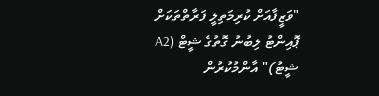"ވަޒީފާއަށް ކުރިމަތިލީ ފަރާތްތަކަށް ޕޮއިންޓު ލިބުނު ގޮތުގެ ޝީޓް (A2 ޝީޓު)" އާންމުކުރުން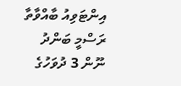އިންޓަވިއު ބާއްވާތާ ރަސްމީ ބަންދު ނޫން 3 ދުވަހުގެ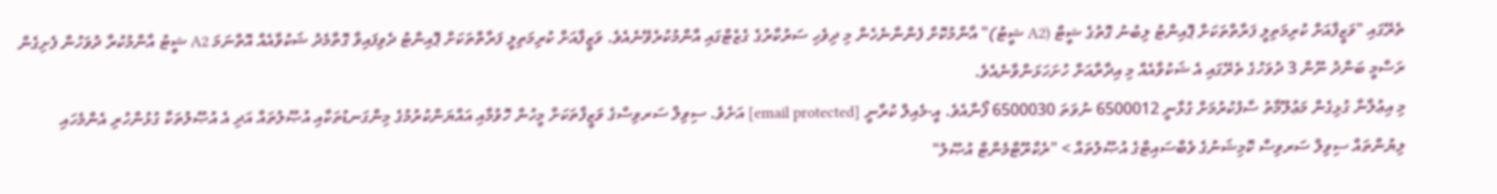ތެރޭގައި "ވަޒީފާއަށް ކުރިމަތިލީ ފަރާތްތަކަށް ޕޮއިންޓު ލިބުނު ގޮތުގެ ޝީޓް (A2 ޝީޓު)" އާންމުކޮށް ފެންނާނެހެން މި ދިވެހި ސަރުކާރުގެ ގެޒެޓްގައި އާންމުކުރެވޭނެއެވެ. ވަޒީފާއަށް ކުރިމަތިލީ ފަރާތްތަކަށް ޕޮއިންޓު ދެވިފައިވާ ގޮތާމެދު ޝަކުވާއެއް އޮތްނަމަ A2 ޝީޓު އާންމުކުރާ ދުވަހުން ފެށިގެން ރަސްމީ ބަންދު ނޫން 3 ދުވަހުގެ ތެރޭގައި އެ ޝަކުވާއެއް މި އިދާރާއަށް ހުށަހަޅަންވާނެއެވެ.
މި އިޢުލާނާ ގުޅިގެން މަޢުލޫމާތު ސާފުކުރުމަށް ގުޅާނީ 6500012 ނުވަތަ 6500030 ފޯނާއެވެ. އީ-މެއިލް ކުރާނީ [email protected] އަށެވެ. ސިވިލް ސަރވިސްގެ ވަޒީފާތަކަށް މީހުން ހޮވުމާއި އައްޔަންކުރުމުގެ މިންގަނޑުތަކާއި އުޞޫލުތައް އަދި އެ އުޞޫލުތަކާ ގުޅުންހުރި އެންމެހައި ލިޔުންތައް ސިވިލް ސަރވިސް ކޮމިޝަނުގެ ވެބްސައިޓްގެ އުޞޫލުތައް > "ރެކްރޫޓްމެންޓް އުޞޫލު"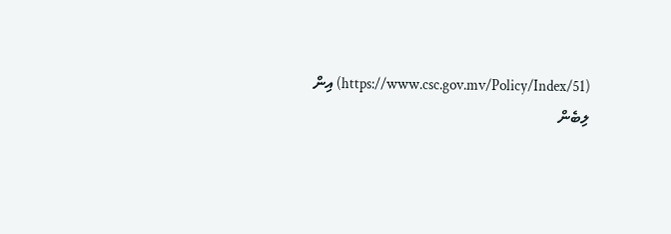(https://www.csc.gov.mv/Policy/Index/51) އިން ލިބެން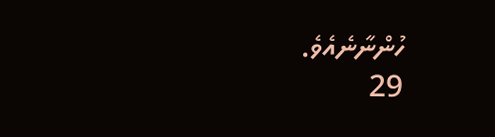ހުންނާނެއެވެ.
29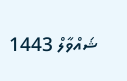ޝައްވާލް 1443